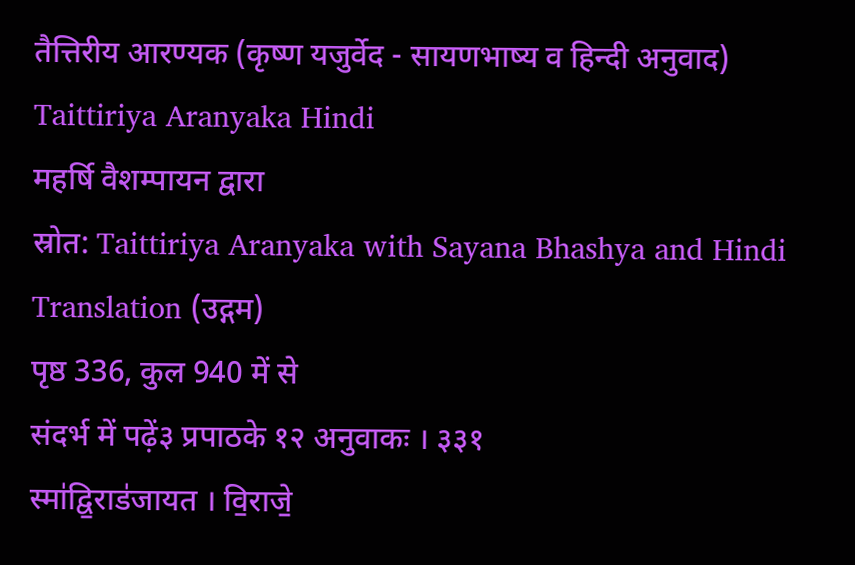तैत्तिरीय आरण्यक (कृष्ण यजुर्वेद - सायणभाष्य व हिन्दी अनुवाद)
Taittiriya Aranyaka Hindi
महर्षि वैशम्पायन द्वारा
स्रोत: Taittiriya Aranyaka with Sayana Bhashya and Hindi Translation (उद्गम)
पृष्ठ 336, कुल 940 में से
संदर्भ में पढ़ें३ प्रपाठके १२ अनुवाकः । ३३१
स्मा॑द्वि॒राड॑जायत । वि॒राजे॒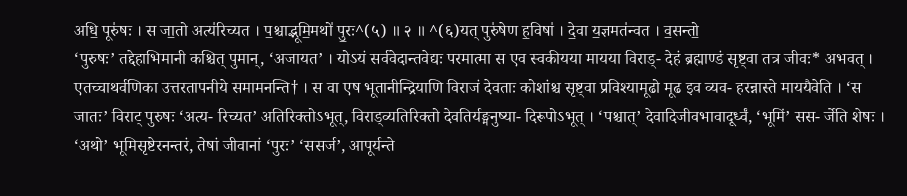अधि॒ पूरु॑षः । स जा॒तो अत्य॑रिच्यत । प॒श्चाद्भूमि॒मथो॑ पु॒रः^(५) ॥ २ ॥ ^(६)यत् पुरु॑षेण ह॒विषा॑ । दे॒वा य॒ज्ञमत॑न्वत । व॒सन्तो॒
‘पुरुषः’ तद्देहाभिमानी कश्चित् पुमान्, ‘अजायत’ । योऽयं सर्ववेदान्तवेद्यः परमात्मा स एव स्वकीयया मायया विराड्- देहं ब्रह्माण्डं सृष्ट्वा तत्र जीवः* अभवत् । एतच्चाथर्वणिका उत्तरतापनीये समामनन्ति† । स वा एष भूतानीन्द्रियाणि विराजं देवताः कोशांश्च सृष्ट्वा प्रविश्यामूढो मूढ इव व्यव- हरन्नास्ते माययैवेति । ‘स जातः’ विराट् पुरुषः ‘अत्य- रिच्यत’ अतिरिक्तोऽभूत्, विराड्व्यतिरिक्तो देवतिर्यङ्मनुष्या- दिरूपोऽभूत् । ‘पश्चात्’ देवादिजीवभावादूर्ध्वं, ‘भूमिं’ सस- र्जेति शेषः । ‘अथो’ भूमिसृष्टेरनन्तरं, तेषां जीवानां ‘पुरः’ ‘ससर्ज’, आपूर्यन्ते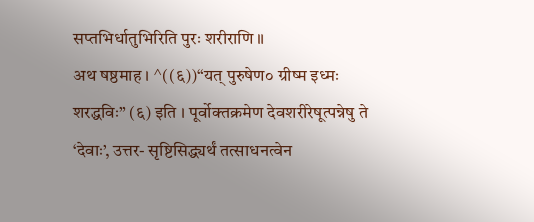सप्तभिर्धातुभिरिति पुरः शरीराणि ॥
अथ षष्ठमाह । ^((६))“यत् पुरुषेण० ग्रीष्म इध्मः शरद्धविः” (६) इति । पूर्वोक्तक्रमेण देवशरीरेषूत्पन्नेषु ते ‘देवाः’, उत्तर- सृष्टिसिद्ध्यर्थं तत्साधनत्वेन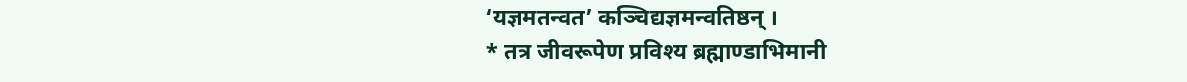‘यज्ञमतन्वत’ कञ्चिद्यज्ञमन्वतिष्ठन् ।
* तत्र जीवरूपेण प्रविश्य ब्रह्माण्डाभिमानी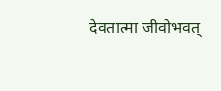देवतात्मा जीवोभवत्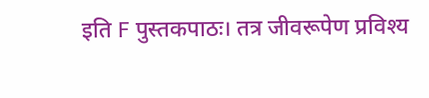इति F पुस्तकपाठः। तत्र जीवरूपेण प्रविश्य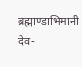ब्रह्माण्डाभिमानी देव-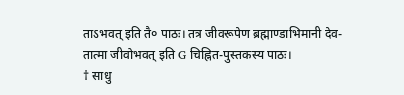ताऽभवत् इति तै० पाठः। तत्र जीवरूपेण ब्रह्माण्डाभिमानी देव-
तात्मा जीवोभवत् इति G चिह्नित-पुस्तकस्य पाठः।
† साधु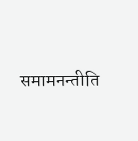समामनन्तीति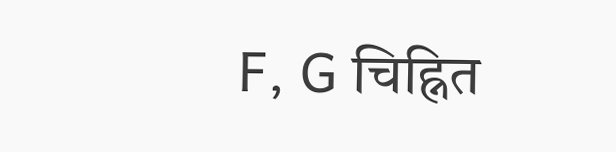F, G चिह्नित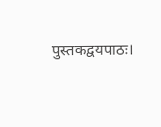पुस्तकद्वयपाठः।